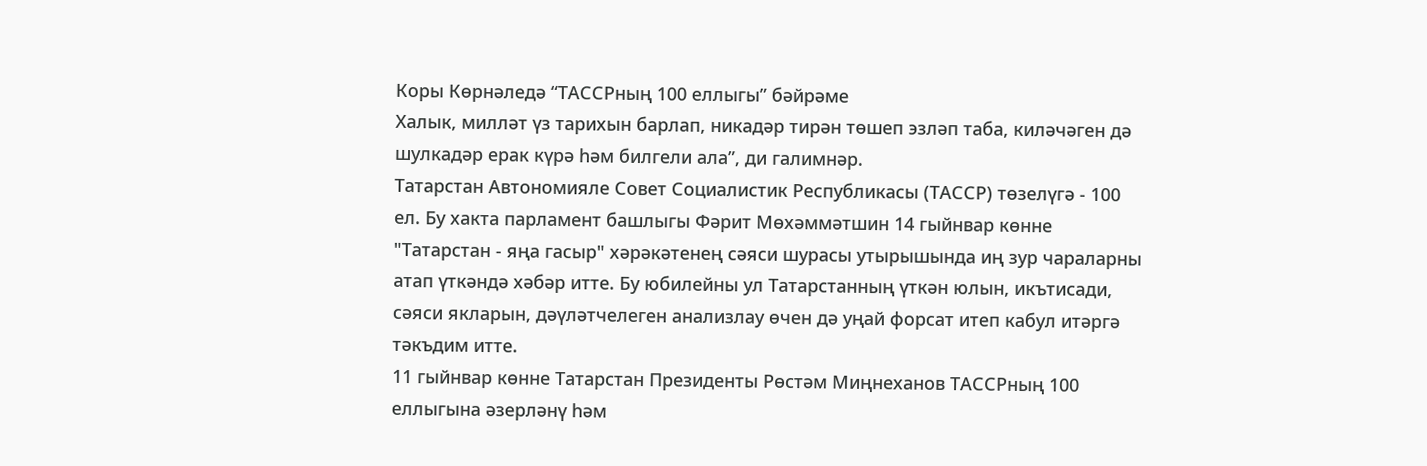Коры Көрнәледә “ТАССРның 100 еллыгы” бәйрәме
Халык, милләт үз тарихын барлап, никадәр тирән төшеп эзләп таба, киләчәген дә шулкадәр ерак күрә һәм билгели ала”, ди галимнәр.
Татарстан Автономияле Совет Социалистик Республикасы (ТАССР) төзелүгә - 100 ел. Бу хакта парламент башлыгы Фәрит Мөхәммәтшин 14 гыйнвар көнне "Татарстан - яңа гасыр" хәрәкәтенең сәяси шурасы утырышында иң зур чараларны атап үткәндә хәбәр итте. Бу юбилейны ул Татарстанның үткән юлын, икътисади, сәяси якларын, дәүләтчелеген анализлау өчен дә уңай форсат итеп кабул итәргә тәкъдим итте.
11 гыйнвар көнне Татарстан Президенты Рөстәм Миңнеханов ТАССРның 100 еллыгына әзерләнү һәм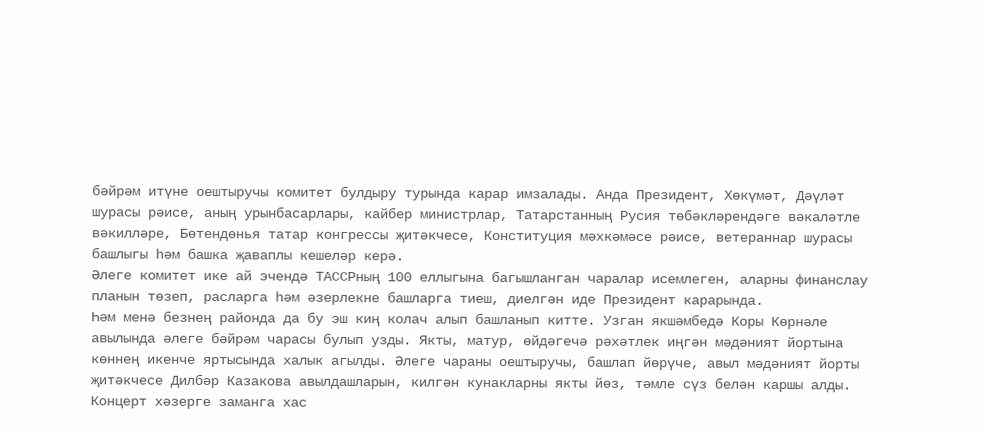бәйрәм итүне оештыручы комитет булдыру турында карар имзалады. Анда Президент, Хөкүмәт, Дәүләт шурасы рәисе, аның урынбасарлары, кайбер министрлар, Татарстанның Русия төбәкләрендәге вәкаләтле вәкилләре, Бөтендөнья татар конгрессы җитәкчесе, Конституция мәхкәмәсе рәисе, ветераннар шурасы башлыгы һәм башка җаваплы кешеләр керә.
Әлеге комитет ике ай эчендә ТАССРның 100 еллыгына багышланган чаралар исемлеген, аларны финанслау планын төзеп, расларга һәм әзерлекне башларга тиеш, диелгән иде Президент карарында.
Һәм менә безнең районда да бу эш киң колач алып башланып китте. Узган якшәмбедә Коры Көрнәле авылында әлеге бәйрәм чарасы булып узды. Якты, матур, өйдәгечә рәхәтлек иңгән мәдәният йортына көннең икенче яртысында халык агылды. Әлеге чараны оештыручы, башлап йөрүче, авыл мәдәният йорты җитәкчесе Дилбәр Казакова авылдашларын, килгән кунакларны якты йөз, тәмле сүз белән каршы алды.
Концерт хәзерге заманга хас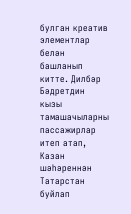булган креатив элементлар белән башланып китте. Дилбәр Бәдретдин кызы тамашачыларны пассажирлар итеп атап, Казан шәһәреннән Татарстан буйлап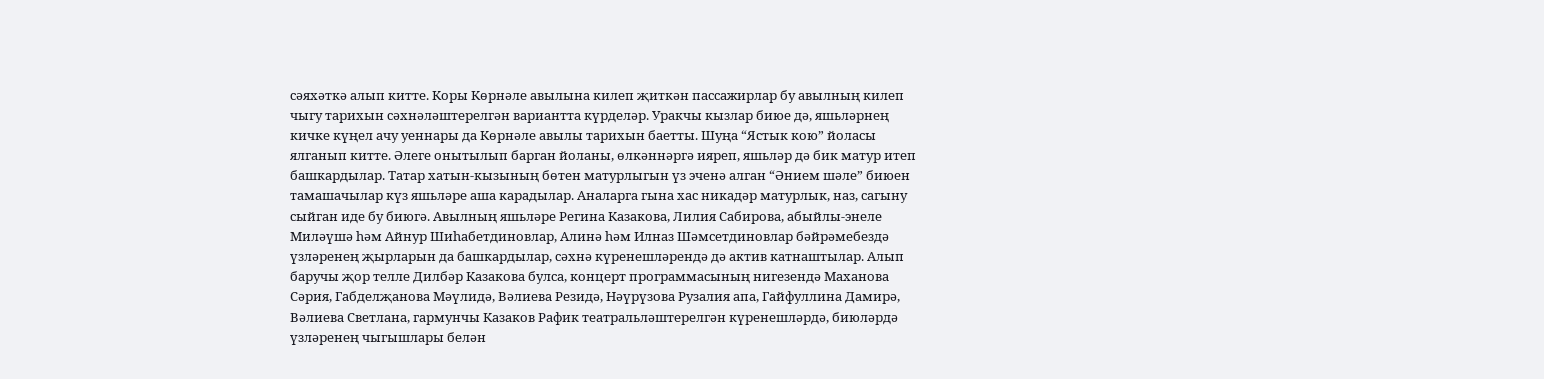сәяхәткә алып китте. Коры Көрнәле авылына килеп җиткән пассажирлар бу авылның килеп чыгу тарихын сәхнәләштерелгән вариантта күрделәр. Уракчы кызлар биюе дә, яшьләрнең кичке күңел ачу уеннары да Көрнәле авылы тарихын баетты. Шуңа “Ястык кою” йоласы ялганып китте. Әлеге онытылып барган йоланы, өлкәннәргә ияреп, яшьләр дә бик матур итеп башкардылар. Татар хатын-кызының бөтен матурлыгын үз эченә алган “Әнием шәле” биюен тамашачылар күз яшьләре аша карадылар. Аналарга гына хас никадәр матурлык, наз, сагыну сыйган иде бу биюгә. Авылның яшьләре Регина Казакова, Лилия Сабирова, абыйлы-энеле Миләүшә һәм Айнур Шиһабетдиновлар, Алинә һәм Илназ Шәмсетдиновлар бәйрәмебездә үзләренең җырларын да башкардылар, сәхнә күренешләрендә дә актив катнаштылар. Алып баручы җор телле Дилбәр Казакова булса, концерт программасының нигезендә Маханова Сәрия, Габделҗанова Мәүлидә, Вәлиева Резидә, Нәүрүзова Рузалия апа, Гайфуллина Дамирә, Вәлиева Светлана, гармунчы Казаков Рафик театральләштерелгән күренешләрдә, биюләрдә үзләренең чыгышлары белән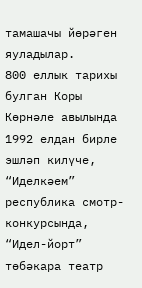тамашачы йөрәген яуладылар.
800 еллык тарихы булган Коры Көрнәле авылында 1992 елдан бирле эшләп килүче, “Иделкәем” республика смотр-конкурсында, “Идел-йорт” төбәкара театр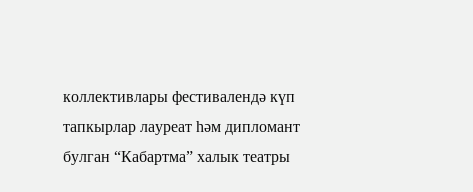коллективлары фестивалендә күп тапкырлар лауреат һәм дипломант булган “Кабартма” халык театры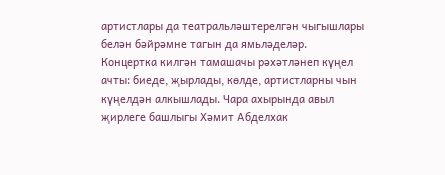артистлары да театральләштерелгән чыгышлары белән бәйрәмне тагын да ямьләделәр.
Концертка килгән тамашачы рәхәтләнеп күңел ачты: биеде, җырлады, көлде, артистларны чын күңелдән алкышлады. Чара ахырында авыл җирлеге башлыгы Хәмит Абделхак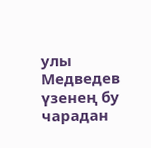улы Медведев үзенең бу чарадан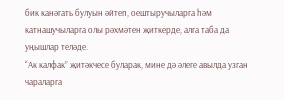бик канәгать булуын әйтеп, оештыручыларга һәм катнашучыларга олы рәхмәтен җиткерде, алга таба да уңышлар теләде.
“Ак калфак” җитәкчесе буларак, мине дә әлеге авылда узган чараларга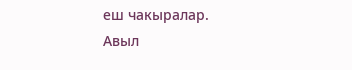еш чакыралар. Авыл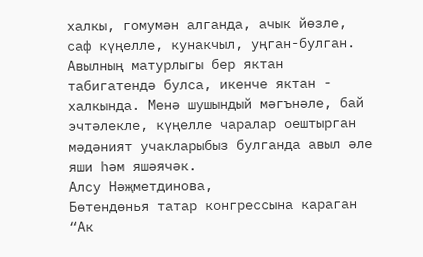халкы, гомумән алганда, ачык йөзле, саф күңелле, кунакчыл, уңган-булган. Авылның матурлыгы бер яктан табигатендә булса, икенче яктан - халкында. Менә шушындый мәгънәле, бай эчтәлекле, күңелле чаралар оештырган мәдәният учакларыбыз булганда авыл әле яши һәм яшәячәк.
Алсу Нәҗметдинова,
Бөтендөнья татар конгрессына караган “Ак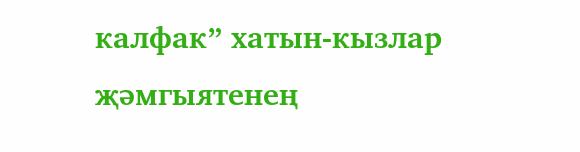калфак” хатын-кызлар җәмгыятенең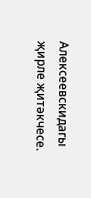Алексеевскидагы җирле җитәкчесе.